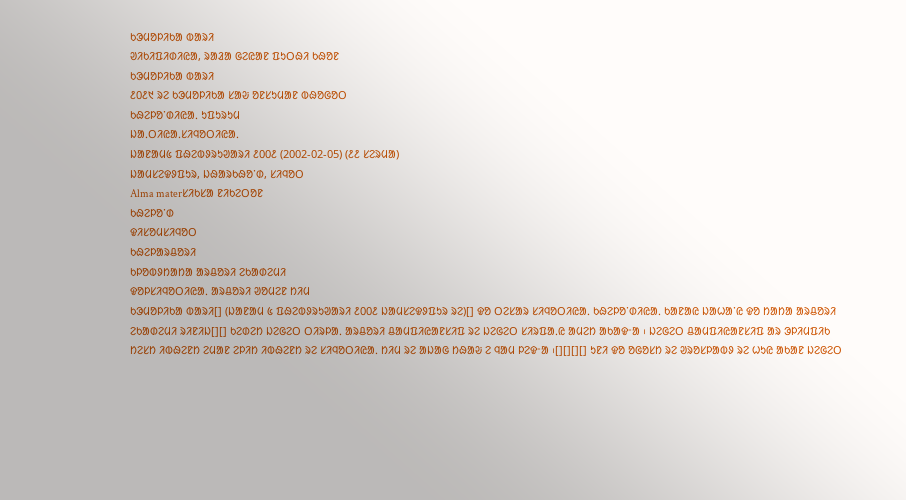ᱠᱳᱢᱚᱞᱤᱠᱟ ᱵᱟᱨᱤ
ᱣᱤᱠᱤᱯᱤᱰᱤᱭᱟ, ᱨᱟᱲᱟ ᱜᱮᱭᱟᱱ ᱯᱩᱛᱷᱤ ᱠᱷᱚᱱ
ᱠᱳᱢᱚᱞᱤᱠᱟ ᱵᱟᱨᱤ
᱒᱐᱒᱑ ᱨᱮ ᱠᱳᱢᱚᱞᱤᱠᱟ ᱥᱟᱶ ᱚᱱᱥᱩᱢᱟᱱ ᱵᱷᱚᱜᱚᱛ
ᱠᱷᱮᱞᱚᱸᱰᱤᱭᱟᱹ ᱩᱯᱩᱨᱩᱢ
ᱡᱟᱹᱛᱤᱭᱟᱹᱥᱤᱧᱚᱛᱤᱭᱟᱹ
ᱡᱟᱱᱟᱢ᱕ ᱯᱷᱮᱵᱽᱨᱩᱣᱟᱨᱤ ᱒᱐᱐᱒ (2002-02-05) (᱒᱒ ᱥᱮᱨᱢᱟ)
ᱡᱟᱢᱥᱮᱫᱽᱯᱩᱨ, ᱡᱷᱟᱨᱠᱷᱚᱸᱰ, ᱥᱤᱧᱚᱛ
Alma materᱥᱤᱠᱥᱟ ᱱᱤᱠᱮᱛᱚᱱ
ᱠᱷᱮᱞᱚᱸᱰ
ᱫᱤᱥᱚᱢᱥᱤᱧᱚᱛ
ᱠᱷᱮᱞᱟᱨᱪᱚᱨᱤ
ᱠᱞᱚᱵᱽᱴᱟᱴᱟ ᱟᱨᱪᱚᱨᱤ ᱮᱠᱟᱰᱮᱢᱤ
ᱫᱚᱞᱥᱤᱧᱚᱛᱤᱭᱟᱹ ᱟᱨᱪᱚᱨᱤ ᱣᱚᱢᱮᱱ ᱴᱤᱢ
ᱠᱳᱢᱚᱞᱤᱠᱟ ᱵᱟᱨᱤ[] (ᱡᱟᱱᱟᱢ ᱕ ᱯᱷᱮᱵᱽᱨᱩᱣᱟᱨᱤ ᱒᱐᱐᱒ ᱡᱟᱢᱥᱮᱫᱽᱯᱩᱨ ᱨᱮ)[] ᱫᱚ ᱛᱮᱥᱟᱨ ᱥᱤᱧᱚᱛᱤᱭᱟᱹ ᱠᱷᱮᱞᱚᱸᱰᱤᱭᱟᱹ ᱠᱟᱱᱟᱭ ᱡᱟᱦᱟᱸᱭ ᱫᱚ ᱴᱟᱴᱟ ᱟᱨᱪᱚᱨᱤ ᱮᱠᱟᱰᱮᱢᱤ ᱨᱤᱱᱤᱡ[][] ᱠᱮᱰᱮᱴ ᱡᱮᱜᱮᱛ ᱛᱤᱨᱞᱟᱹ ᱟᱨᱪᱚᱨᱤ ᱪᱟᱢᱯᱤᱭᱟᱱᱥᱤᱯ ᱨᱮ ᱡᱮᱜᱮᱛ ᱥᱤᱨᱯᱟᱹᱭ ᱟᱢᱮᱴ ᱟᱠᱟᱫᱼᱟ ᱾ ᱡᱮᱜᱮᱛ ᱪᱟᱢᱯᱤᱭᱟᱱᱥᱤᱯ ᱟᱨ ᱳᱞᱤᱢᱯᱤᱠ ᱴᱮᱥᱴ ᱤᱵᱷᱮᱱᱴ ᱮᱢᱟᱱ ᱮᱞᱤᱴ ᱤᱵᱷᱮᱱᱴ ᱨᱮ ᱥᱤᱧᱚᱛᱤᱭᱟᱹ ᱴᱤᱢ ᱨᱮ ᱟᱡᱟᱜ ᱴᱷᱟᱶ ᱮ ᱧᱟᱢ ᱞᱮᱫᱼᱟ ᱾[][][][] ᱩᱱᱤ ᱫᱚ ᱚᱜᱚᱥᱴ ᱨᱮ ᱣᱨᱚᱥᱞᱟᱵᱽ ᱨᱮ ᱦᱩᱭ ᱟᱠᱟᱱ ᱡᱮᱜᱮᱛ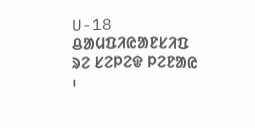U-18 ᱪᱟᱢᱯᱤᱭᱟᱱᱥᱤᱯ ᱨᱮ ᱥᱮᱞᱮᱫ ᱞᱮᱱᱟᱭ ᱾